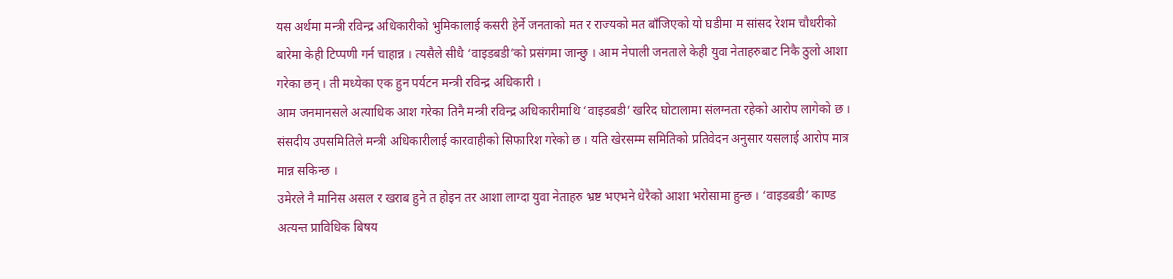यस अर्थमा मन्त्री रविन्द्र अधिकारीको भुमिकालाई कसरी हेर्ने जनताको मत र राज्यको मत बाँजिएको यो घडीमा म सांसद रेशम चौधरीको बारेमा केही टिप्पणी गर्न चाहान्न । त्यसैले सीधै ‘वाइडबडी’को प्रसंगमा जान्छु । आम नेपाली जनताले केही युवा नेताहरुबाट निकै ठुलो आशा गरेका छन् । ती मध्येका एक हुन पर्यटन मन्त्री रविन्द्र अधिकारी ।
आम जनमानसले अत्याधिक आश गरेका तिनै मन्त्री रविन्द्र अधिकारीमाथि ‘वाइडबडी’ खरिद घोटालामा संलग्नता रहेको आरोप लागेको छ । संसदीय उपसमितिले मन्त्री अधिकारीलाई कारवाहीको सिफारिश गरेको छ । यति खेरसम्म समितिको प्रतिवेदन अनुसार यसलाई आरोप मात्र मान्न सकिन्छ ।
उमेरले नै मानिस असल र खराब हुने त होइन तर आशा लाग्दा युवा नेताहरु भ्रष्ट भएभने धेरैको आशा भरोसामा हुन्छ । ‘वाइडबडी’ काण्ड अत्यन्त प्राविधिक बिषय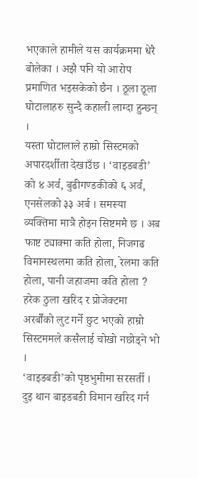भएकाले हामीले यस कार्यक्रममा धेरै बोलेका । अझै पनि यो आरोप प्रमाणित भइसकेको छैन । ठूला ठूला घोटालाहरु सुन्दै कहाली लाग्दा हुन्छन् ।
यस्ता घोटालाले हाम्रो सिस्टमको अपारदर्शीता देखाउँछ । ‘वाइडबडी’ को ४ अर्व, बुढीगण्डकीको ६ अर्व, एनसेलको ३३ अर्ब । समस्या व्यक्तिमा मात्रै होइन सिष्टममै छ । अब फाष्ट ट्याक्मा कति होला, निजगढ विमानस्थलमा कति होला, रेलमा कति होला, पानी जहाजमा कति होला ? हरेक ठुला खरिद र प्रोजेक्टमा अरर्बौंको लुट गर्ने छुट भएको हाम्रो सिस्टममले कसैलाई चोखो नछोड्ने भो ।
‘वाइडबडी’को पृष्ठभुमीमा सरसर्ती । दुइ थान बाइडबडी विमान खरिद गर्न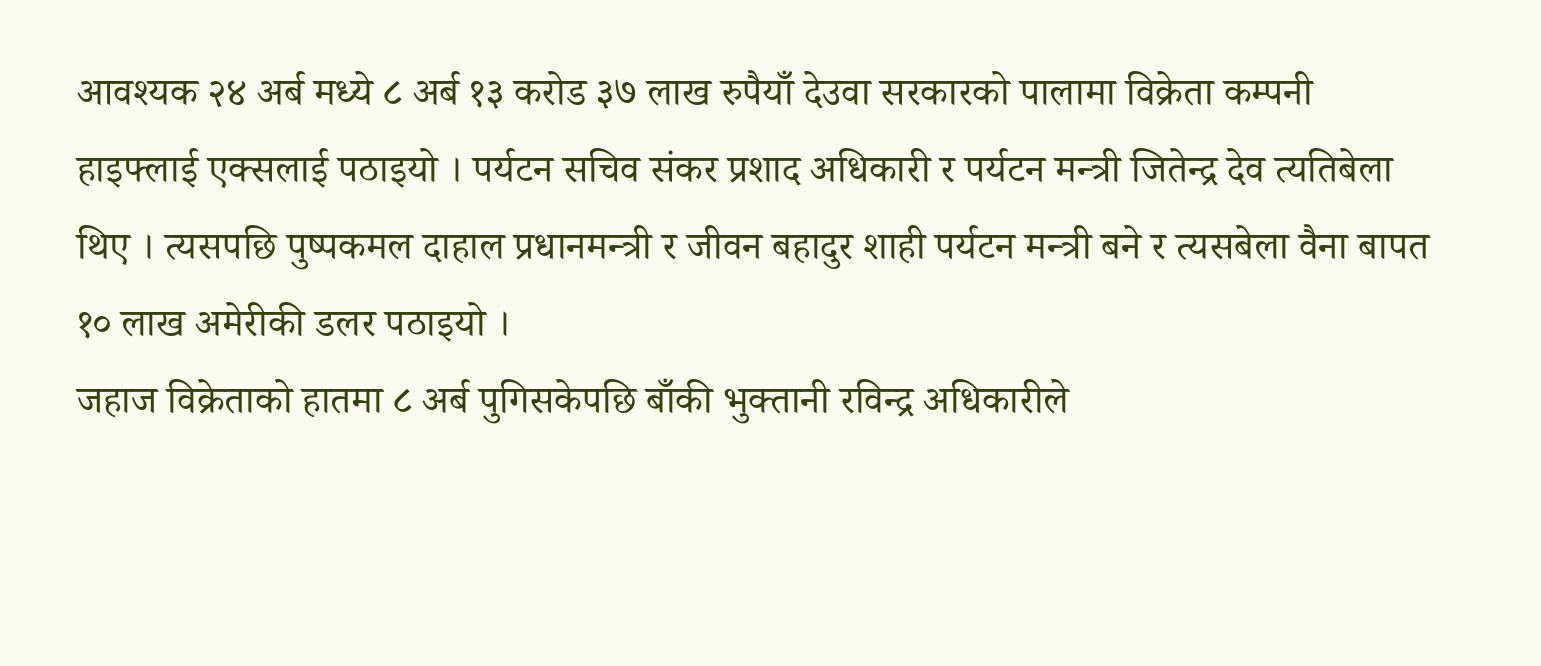आवश्यक २४ अर्ब मध्ये ८ अर्ब १३ करोड ३७ लाख रुपैयाँ देउवा सरकारको पालामा विक्रेता कम्पनी हाइफ्लाई एक्सलाई पठाइयो । पर्यटन सचिव संकर प्रशाद अधिकारी र पर्यटन मन्त्री जितेन्द्र देव त्यतिबेला थिए । त्यसपछि पुष्पकमल दाहाल प्रधानमन्त्री र जीवन बहादुर शाही पर्यटन मन्त्री बने र त्यसबेला वैना बापत १० लाख अमेरीकी डलर पठाइयो ।
जहाज विक्रेताको हातमा ८ अर्ब पुगिसकेपछि बाँकी भुक्तानी रविन्द्र अधिकारीले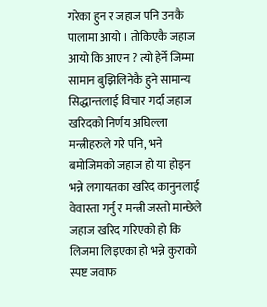गरेका हुन र जहाज पनि उनकै पालामा आयो । तोकिएकै जहाज आयो कि आएन ? त्यो हेर्ने जिम्मा सामान बुझिलिनेकै हुने सामान्य सिद्धान्तलाई विचार गर्दा जहाज खरिदको निर्णय अघिल्ला मन्त्रीहरुले गरे पनि, भने बमोजिमको जहाज हो या होइन भन्ने लगायतका खरिद कानुनलाई वेवास्ता गर्नु र मन्त्री जस्तो मान्छेले जहाज खरिद गरिएको हो कि लिजमा लिइएका हो भन्ने कुराको स्पष्ट जवाफ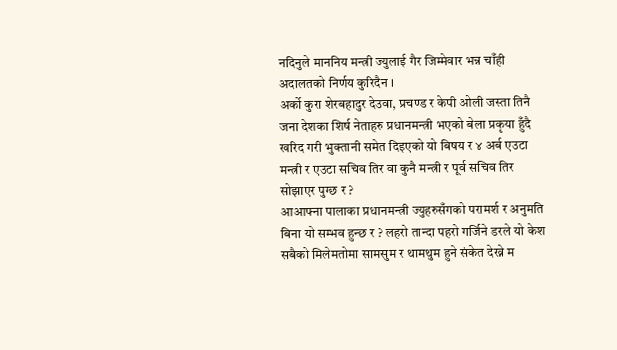नदिनुले माननिय मन्त्री ज्युलाई गैर जिम्मेवार भन्न चाँही अदालतको निर्णय कुरिदैन ।
अर्को कुरा शेरबहादुर देउवा, प्रचण्ड र केपी ओली जस्ता तिनै जना देशका शिर्ष नेताहरु प्रधानमन्त्री भएको बेला प्रकृया हुँदै खरिद गरी भुक्तानी समेत दिइएको यो बिषय र ४ अर्ब एउटा मन्त्री र एउटा सचिव तिर वा कुनै मन्त्री र पूर्व सचिव तिर सोझाएर पुग्छ र ?
आआफ्ना पालाका प्रधानमन्त्री ज्युहरुसँगको परामर्श र अनुमति बिना यो सम्भव हुन्छ र ? लहरो तान्दा पहरो गर्जिने डरले यो केश सबैको मिलेमतोमा सामसुम र थामथुम हुने संकेत देख्ने म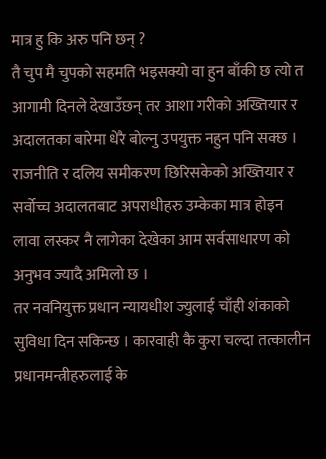मात्र हु कि अरु पनि छन् ?
तै चुप मै चुपको सहमति भइसक्यो वा हुन बाँकी छ त्यो त आगामी दिनले देखाउँछन् तर आशा गरीको अख्तियार र अदालतका बारेमा धेरै बोल्नु उपयुक्त नहुन पनि सक्छ । राजनीति र दलिय समीकरण छिरिसकेको अख्तियार र सर्वोच्च अदालतबाट अपराधीहरु उम्केका मात्र होइन लावा लस्कर नै लागेका देखेका आम सर्वसाधारण को अनुभव ज्यादै अमिलो छ ।
तर नवनियुक्त प्रधान न्यायधीश ज्युलाई चाँही शंकाको सुविधा दिन सकिन्छ । कारवाही कै कुरा चल्दा तत्कालीन प्रधानमन्त्रीहरुलाई के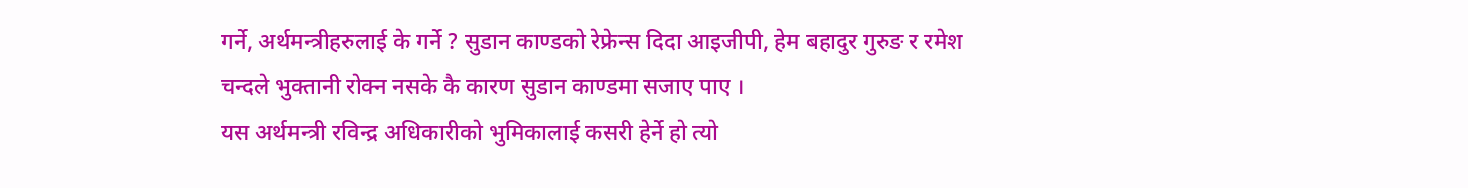गर्ने, अर्थमन्त्रीहरुलाई के गर्ने ? सुडान काण्डको रेफ्रेन्स दिदा आइजीपी, हेम बहादुर गुरुङ र रमेश चन्दले भुक्तानी रोक्न नसके कै कारण सुडान काण्डमा सजाए पाए ।
यस अर्थमन्त्री रविन्द्र अधिकारीको भुमिकालाई कसरी हेर्ने हो त्यो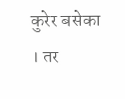कुरेर बसेका । तर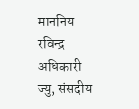माननिय रविन्द्र अधिकारी ज्यु, संसदीय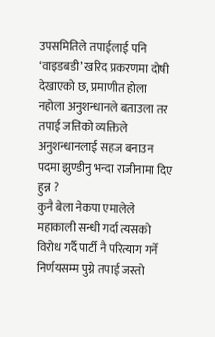उपसमितिले तपाईलाई पनि ‘वाइडबडी’ खरिद प्रकरणमा दोषी देखाएको छ, प्रमाणीत होला नहोला अनुशन्धानले बताउला तर तपाई जत्तिको व्यक्तिले अनुशन्धानलाई सहज बनाउन पदमा झुण्डीनु भन्दा राजीनामा दिए हुन्न ?
कुनै बेला नेकपा एमालेले महाकाली सन्धी गर्दा त्यसको विरोध गर्दै पार्टी नै परित्याग गर्ने निर्णयसम्म पुग्ने तपाई जस्तो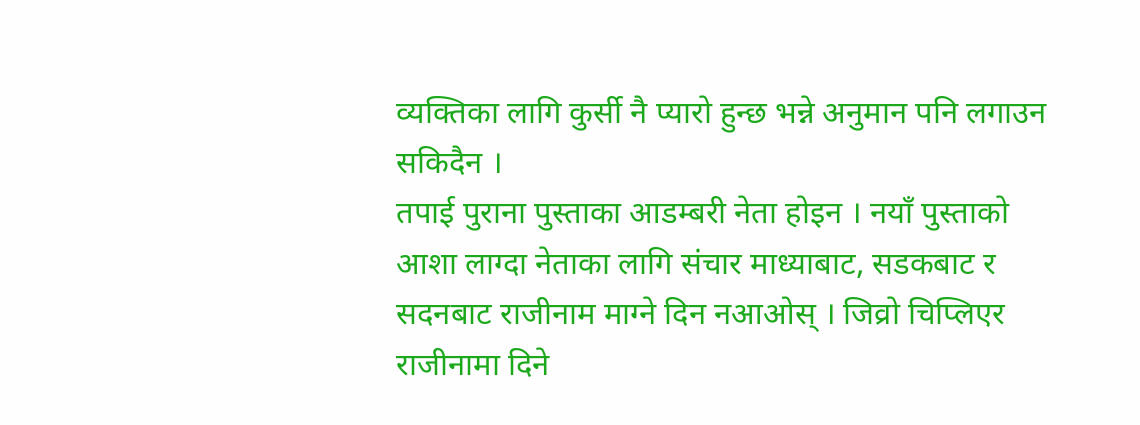व्यक्तिका लागि कुर्सी नै प्यारो हुन्छ भन्ने अनुमान पनि लगाउन सकिदैन ।
तपाई पुराना पुस्ताका आडम्बरी नेता होइन । नयाँ पुस्ताको आशा लाग्दा नेताका लागि संचार माध्याबाट, सडकबाट र सदनबाट राजीनाम माग्ने दिन नआओस् । जिव्रो चिप्लिएर राजीनामा दिने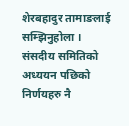शेरबहादुर तामाङलाई सम्झिनुहोला । संसदीय समितिको अध्ययन पछिको निर्णयहरु नै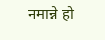नमान्ने हो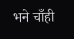भने चाँही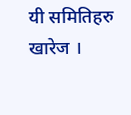यी समितिहरु खारेज ।